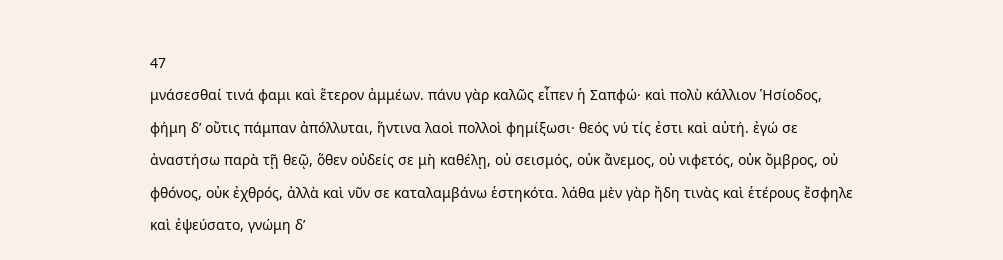47
μνάσεσθαί τινά φαμι καὶ ἕτερον ἀμμέων. πάνυ γὰρ καλῶς εἶπεν ἡ Σαπφώ· καὶ πολὺ κάλλιον Ἡσίοδος, φήμη δ’ οὔτις πάμπαν ἀπόλλυται, ἥντινα λαοὶ πολλοὶ φημίξωσι· θεός νύ τίς ἐστι καὶ αὐτή. ἐγώ σε ἀναστήσω παρὰ τῇ θεῷ, ὅθεν οὐδείς σε μὴ καθέλῃ, οὐ σεισμός, οὐκ ἄνεμος, οὐ νιφετός, οὐκ ὄμβρος, οὐ φθόνος, οὐκ ἐχθρός, ἀλλὰ καὶ νῦν σε καταλαμβάνω ἑστηκότα. λάθα μὲν γὰρ ἤδη τινὰς καὶ ἑτέρους ἔσφηλε καὶ ἐψεύσατο, γνώμη δ’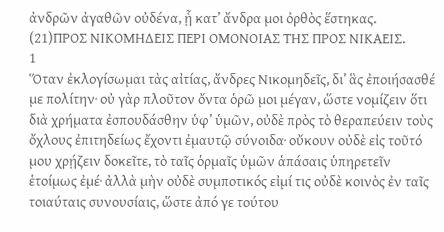ἀνδρῶν ἀγαθῶν οὐδένα, ᾗ κατ’ ἄνδρα μοι ὀρθὸς ἕστηκας.
(21)ΠΡΟΣ ΝΙΚΟΜΗΔΕΙΣ ΠΕΡΙ ΟΜΟΝΟΙΑΣ ΤΗΣ ΠΡΟΣ ΝΙΚΑΕΙΣ.
1
Ὅταν ἐκλογίσωμαι τὰς αἰτίας, ἄνδρες Νικομηδεῖς, δι’ ἃς ἐποιήσασθέ με πολίτην· οὐ γὰρ πλοῦτον ὄντα ὁρῶ μοι μέγαν, ὥστε νομίζειν ὅτι διὰ χρήματα ἐσπουδάσθην ὑφ’ ὑμῶν, οὐδὲ πρὸς τὸ θεραπεύειν τοὺς ὄχλους ἐπιτηδείως ἔχοντι ἐμαυτῷ σύνοιδα· οὔκουν οὐδὲ εἰς τοῦτό μου χρῄζειν δοκεῖτε, τὸ ταῖς ὁρμαῖς ὑμῶν ἁπάσαις ὑπηρετεῖν ἑτοίμως ἐμέ· ἀλλὰ μὴν οὐδὲ συμποτικός εἰμί τις οὐδὲ κοινὸς ἐν ταῖς τοιαύταις συνουσίαις, ὥστε ἀπό γε τούτου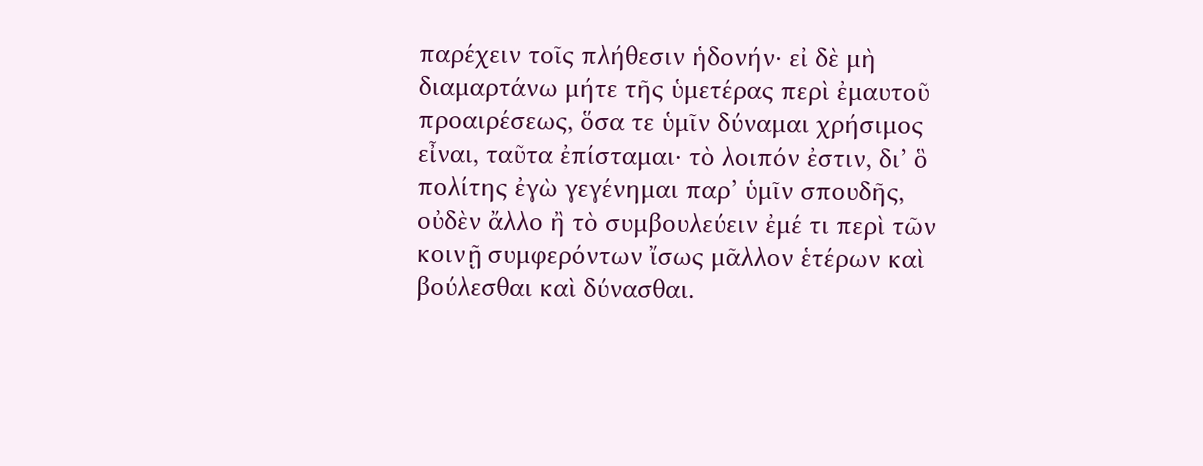παρέχειν τοῖς πλήθεσιν ἡδονήν· εἰ δὲ μὴ διαμαρτάνω μήτε τῆς ὑμετέρας περὶ ἐμαυτοῦ προαιρέσεως, ὅσα τε ὑμῖν δύναμαι χρήσιμος εἶναι, ταῦτα ἐπίσταμαι· τὸ λοιπόν ἐστιν, δι’ ὃ πολίτης ἐγὼ γεγένημαι παρ’ ὑμῖν σπουδῆς, οὐδὲν ἄλλο ἢ τὸ συμβουλεύειν ἐμέ τι περὶ τῶν κοινῇ συμφερόντων ἴσως μᾶλλον ἑτέρων καὶ βούλεσθαι καὶ δύνασθαι.